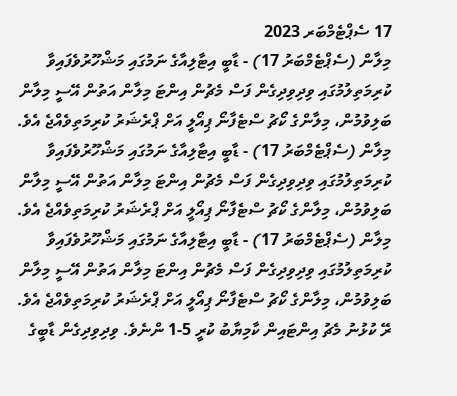17 ސެޕްޓެމްބަރ 2023
މިލާން (ސެޕްޓެމްބަރު 17) - ޑާބީ އިޓާލިއާގެ ނަމުގައި މަޝްހޫރުވެފައިވާ ކުރިމަތިލުމުގައި ވިދިވިދިގެން ފަސް މެޗުން އިންޓަ މިލާން އަތުން އޭސީ މިލާން ބަލިވުމުން، މިލާންގެ ކޯޗު ސްޓެފާނޯ ޕިއޯލީ އަށް ޕްރެޝަރު ކުރިމަތިވެއްޖެ އެވެ.
މިލާން (ސެޕްޓެމްބަރު 17) - ޑާބީ އިޓާލިއާގެ ނަމުގައި މަޝްހޫރުވެފައިވާ ކުރިމަތިލުމުގައި ވިދިވިދިގެން ފަސް މެޗުން އިންޓަ މިލާން އަތުން އޭސީ މިލާން ބަލިވުމުން، މިލާންގެ ކޯޗު ސްޓެފާނޯ ޕިއޯލީ އަށް ޕްރެޝަރު ކުރިމަތިވެއްޖެ އެވެ.
މިލާން (ސެޕްޓެމްބަރު 17) - ޑާބީ އިޓާލިއާގެ ނަމުގައި މަޝްހޫރުވެފައިވާ ކުރިމަތިލުމުގައި ވިދިވިދިގެން ފަސް މެޗުން އިންޓަ މިލާން އަތުން އޭސީ މިލާން ބަލިވުމުން، މިލާންގެ ކޯޗު ސްޓެފާނޯ ޕިއޯލީ އަށް ޕްރެޝަރު ކުރިމަތިވެއްޖެ އެވެ.
ރޭ ކުޅުނު މެޗު އިންޓައިން ކާމިޔާބު ކުރީ 5-1 ންނެވެ. ވިދިވިދިގެން ޑާބީގެ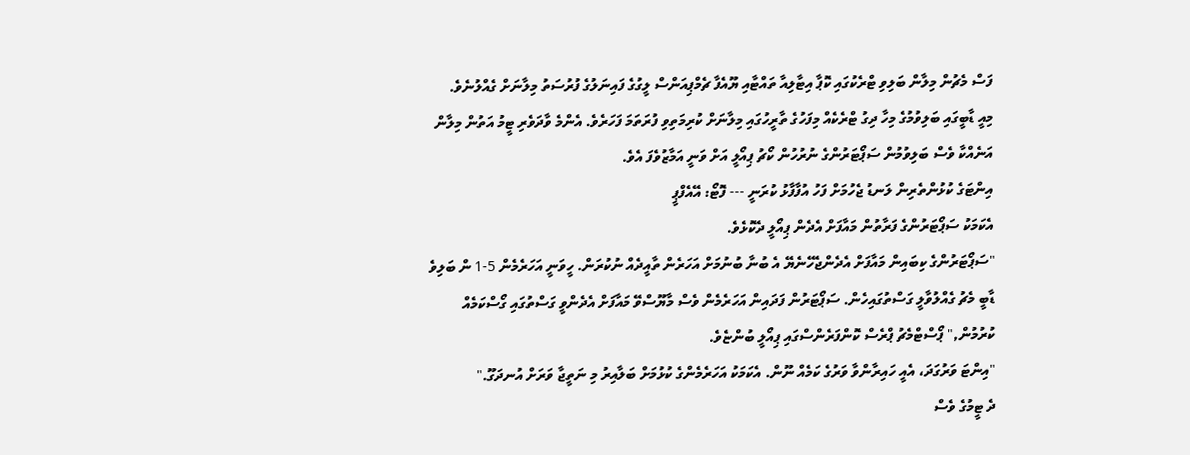ފަސް މެޗުން މިލާން ބަލިވި ޓްރެކުގައި ކޮޕާ އިޓާލިއާ ތައްޓާއި ޔޫއެފާ ޗެމްޕިއަންސް ލީގުގެ ފައިނަލުގެ ފުރުސަތު މިލާނަށް ގެއްލުނެވެ.
މިއީ ޑާބީގައި ބަލިވުމުގެ މިހާ ދިގު ޓްރެކެއް މިފަހުގެ ތާރީހުގައި މިލާނަށް ކުރިމަތިވި ފުރަތަމަ ފަހަރެވެ. އެންމެ ވާދަވެރި ޓީމު އަތުން މިލާން އަނެއްކާ ވެސް ބަލިވުމުން ސަޕޯޓަރުންގެ ނުރުހުން ކޯޗު ޕިއޯލީ އަށް ވަނީ އަމާޒުވެފަ އެވެ.
އިންޓަގެ ކުޅުންތެރިން ލަނޑު ޖެހުމަށް ފަހު އުފާފާޅު ކުރަނީ --- ފޮޓޯ: އޭއެފްޕީ
އެކަމަކު ސަޕޯޓަރުންގެ ފަރާތުން މައާފަށް އެދެން ޕިއޯލީ ދެކޮޅެވެ.
"ސަޕޯޓަރުންގެ ކިބައިން މައާފަށް އެދެންޖެހޭނެޔޭ އެ ބުނާ ބުނުމަށް އަހަރެން ތާއީދެއް ނުކުރަން. ހީވަނީ އަހަރެމެން 5-1 ން ބަލިވެ ޑާބީ މެޗު ގެއްލުވާލީ ގަސްތުގައިހެން. ސަޕޯޓަރުން ފަދައިން އަހަރެމެން ވެސް މާޔޫސްވޭ މައާފަށް އެދެންވީ ގަސްތުގައި ގޯސްކަމެއް ކުރުމުން," ޕޯސްޓްމެޗު ޕްރެސް ކޮންފަރެންސްގައި ޕިއޯލީ ބުންޏެވެ.
"އިންޓަ ވަރުގަދަ، އެއީ ހައިރާންވާ ވަރުގެ ކަމެއް ނޫން. އެކަމަކު އަހަރެމެންގެ ކުޅުމަށް ބަލާއިރު މި ނަތީޖާ ވަރަށް އުނދަގޫ."
ދެ ޓީމުގެ ވެސް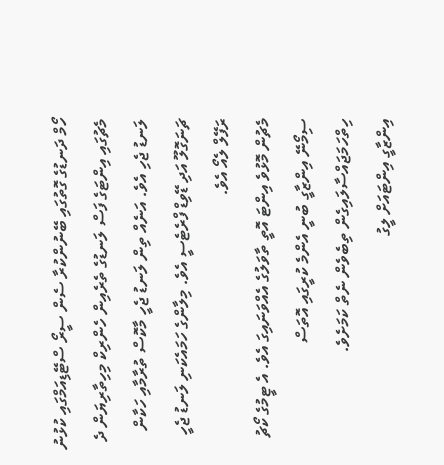ހޯމް ދަނޑުގެ ގޮތުގައި ބޭނުންކުރާ ސެން ސީރޯ ސްޓޭޑިއަމްގައި ކުޅުނު މެޗުގައި އިންޓަގެ ފަސް ލަނޑުގެ ތެރެއިން ހެންރިކް މިހިތާރިޔަން ދެ ލަނޑު ޖެހި އެވެ. އަނެއް ތިން ލަނޑު ޖެހީ މާކޮސް ތުރާމާއި ހަކާން ޗަނަގޮލޫ އަދި ޑޭވިޑް ފްރެޓެސީ އެވެ. މިލާންގެ ހަމައެކަނި ލަނޑު ޖެހީ ރަފޭލް ލެއޯ އެވެ.
މެޗުން މޮޅުވެ އިންޓަ އޮތީ ތާވަލުގެ އެއްވަނައިގަ އެވެ. އެ ޓީމުގެ ކޯޗު ސިމޯނޭ އިންޒާގީ ބުނީ އެންމެ ކުރީގައި އޮތަސް ހިތްހަމަޖައްސާލައިގެން ތިބެވެން ނެތް ކަމަށެވެ.
އިންޒާގީ އިންޓައަށް ލީގު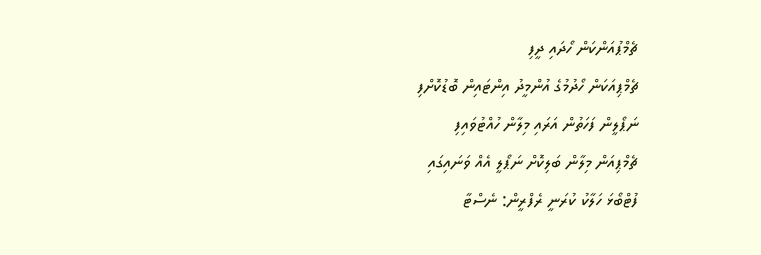ޗެމްޕުއަންކަން ހޯދައި ދީފި
ޗެމްޕިއަކަން ހޯދުމުގެ އުންމީދު އިންޓައިން ބޮޑުކޮށްފި
ނަޕޯލީން ފަހަތުން އަރައި މިލާން ހުއްޓުވައިފި
ޗެމްޕިއަން މިލާން ބަލިކޮށް ނަޕޯލީ އެއް ވަނައިގައި
ފުޓްބޯޅަ ހަލާކު ކުރަނީ ރެފްރީން: ނެސްޓާ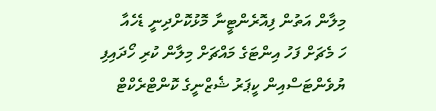މިލާން އަތުން ފިއޮރެންޓީނާ މޮޅުކޮށްދިނީ ޑެހެއާ
ހަ މެޗަށް ފަހު އިންޓަގެ މައްޗަށް މިލާން ކުރި ހޯދައިފި
ޔުވެންޓަސްއިން ކީޕަރު ޝެޒްނީގެ ކޮންޓްރެކްޓް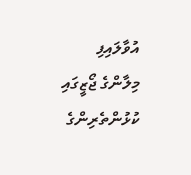އުވާލައިފި
މިލާންގެ ޖޯޒީގައި ކުޅުންތެރިންގެ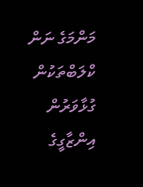މަންމަގެ ނަން
ކްލަބްތަކުން ގުޅާވަރުން އިންޒާގީގެ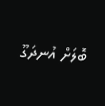ބޮލަށް އުނދަގޫ